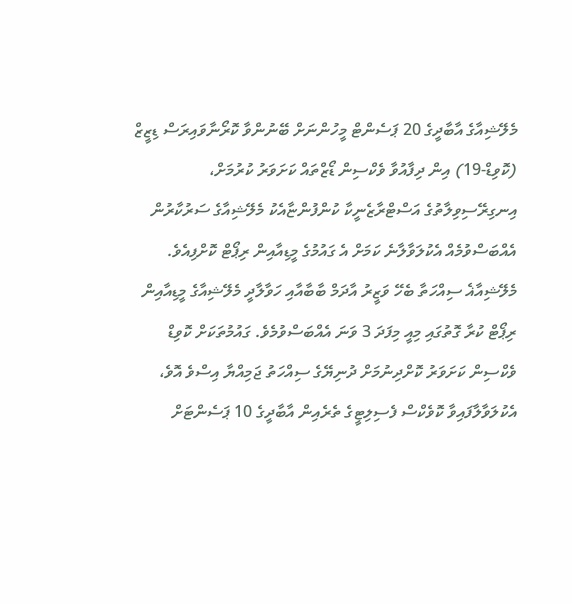މެލޭޝިއާގެ އާބާދީގެ 20 ޕަސެންޓް މީހުންނަށް ބޭނުންވާ ކޮރޯނާވައިރަސް ޑިޒީޒް (ކޮވިޑް-19) އިން ދިފާއުވާ ވެކްސިން ޑޯޒްތައް ކަށަވަރު ކުރުމަށް، އިނގިރޭސިވިލާތުގެ އަސްޓްރާޒެނީކާ ކުންފުންޏާއެކު މެލޭޝިއާގެ ސަރުކާރުން އެއްބަސްވުމެއް އެކުލަވާލާނެ ކަމަށް އެ ގައުމުގެ މީޑިއާއިން ރިޕޯޓް ކޮށްފިއެވެ.
މެލޭޝިއާޣެ ސިއްހަތާ ބެހޭ ވަޒީރު އާދަމް ބާބާއާއި ހަވާލާދީ މެލޭޝިއާގެ މީޑިއާއިން ރިޕޯޓް ކުރާ ގޮތުގައި މިއީ މިފަދަ 3 ވަނަ އެއްބަސްވުމެވެ. ގައުމުތަކަށް ކޮވިޑް ވެކްސިން ކަށަވަރު ކޮށްދިނުމަށް ދުނިޔޭގެ ސިއްހަތު ޖަމިއްޔާ އިސްވެ އޮވެ، އެކުލަވާލާފައިވާ ކޮވެކްސް ފެސިލިޓީގެ ތެރެއިން އާބާދީގެ 10 ޕަސެންޓަށް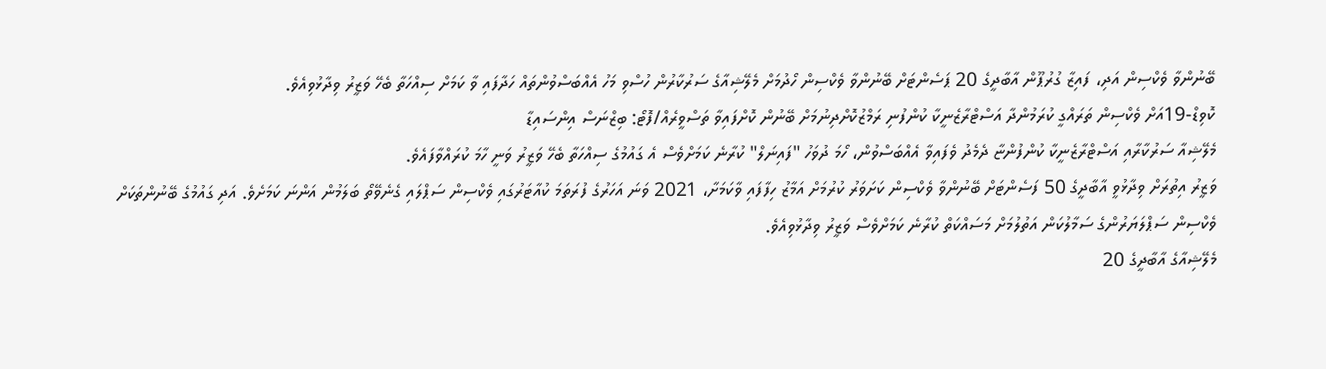ބޭނުންވާ ވެކްސިން އަދި، ފައިޒާ ގުރުޕޫން އާބާދީގެ 20 ޕަސެންޓަށް ބޭނުންވާ ވެކްސިން ހޯދުމަށް މެލޭޝިއާގެ ސަރުކާރުން ހުސްވި މަހު އެއްބަސްވުންތައް ހަދާފައި ވާ ކަމަށް ސިއްހަތާ ބެހޭ ވަޒީރު ވިދާޅުވިއެވެ.
ކޮވިޑް-19އަށް ވެކްސިން ތަރައްގީ ކުރަމުންދާ އަސްޓްރާޒެނީކާ ކުންފުނި ރަމްޒުކޮށްދިނުމަށް ބޭނުން ކޮށްފައިވާ ތަސްވީރެއް/ފޮޓޯ: ބިޒްނަސް އިންސައިޑާ
މެލޭޝިއާ ސަރުކާރާއި އަސްޓްރާޒެނީކާ ކުންފުންޏާ ދެމެދު ވެފައިވާ އެއްބަސްވުން، ހޯމަ ދުވަހު "ފައިނަލް" ކުރާނެ ކަމަށްވެސް އެ ގައުމުގެ ސިއްހަތާ ބެހޭ ވަޒީރު ވަނީ ހާމަ ކުރައްވާފައެވެ.
ވަޒީރު އިތުރަށް ވިދާޅުވީ އާބާދީގެ 50 ފަސެންޓަށް ބޭނުންވާ ވެކްސިން ކަށަވަރު ކުރުމަށް އަމާޒު ހިފާފައި ވާކަމަށާ، 2021 ވަނަ އަހަރުގެ ފުރަތަމަ ކުއާޓަރުގައި ވެކްސިން ސަޕްލައި ގެނެވޭތޯ ބަލަމުން އަންނަ ކަމަށެވެ. އަދި ގައުމުގެ ބޭނުންތަކަށް ވެކްސިން ސަޕްލަޔަރުންގެ ސަމާލުކަން އަތުލުމަށް މަސައްކަތް ކުރާނެ ކަމަށްވެސް ވަޒީރު ވިދާޅުވިއެވެ.
މެލޭޝިއާގެ އާބާދީގެ 20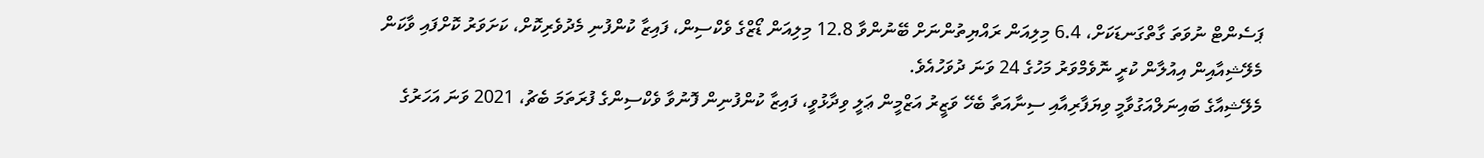ޕަސެންޓް ނުވަތަ ގާތްގަނޑަކަށް، 6.4 މިލިއަން ރައްޔިތުންނަށް ބޭނުންވާ 12.8 މިލިއަން ޑޯޒްގެ ވެކްސިން، ފައިޒާ ކުންފުނި މެދުވެރިކޮށް، ކަށަވަރު ކޮށްފައި ވާކަން މެލޭޝިއާއިން އިއުލާން ކުރީ ނޮވެމްވަރު މަހުގެ 24 ވަނަ ދުވަހުއެވެ.
މެލޭޝިއާގެ ބައިނަލްއަގުވާމީ ވިޔަފާރިއާއި ސިނާއަތާ ބެހޭ ވަޒީރު އަޒްމީން ޢަލީ ވިދާޅުވީ، ފައިޒާ ކުންފުނިން ފޮނުވާ ވެކްސިންގެ ފުރަތަމަ ބެޗު، 2021 ވަނަ އަހަރުގެ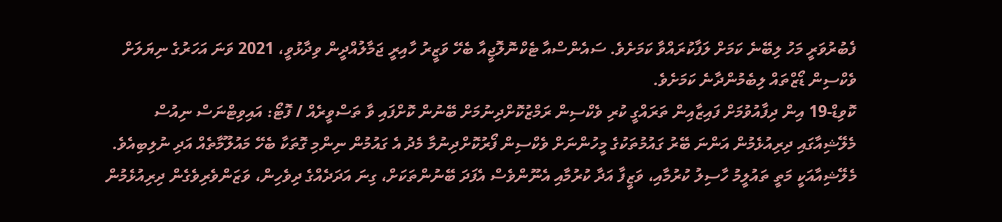ފެބުރުވަރީ މަހު ލިބޭނެ ކަމަށް ލަފާކުރައްވާ ކަމަށެވެ. ސައެންސްއާ ޓެކްނޮލޮޖީއާ ބެހޭ ވަޒީރު ހާއިރީ ޖަމާލުއްދީން ވިދާޅުވީ، 2021 ވަނަ އަހަރުގެ ނިޔަލަށް ވެކްސިން ޑޯޒްތައް ލިބެމުންދާނެ ކަމަށެވެ.
ކޮވިޑް-19 އިން ދިފާއުވުމަށް ފައިޒާއިން ތަރައްގީ ކުރި ވެކްސިން ރަމްޒުކޮށްދިނުމަށް ބޭނުން ކޮށްފައި ވާ ތަސްވީރެއް / ފޮޓޯ: އައިވިޓްނަސް ނިއުސް
މެލޭޝިއާގައި ދިރިއުޅެމުން އަންނަ ބޭރު ގައުމުތަކުގެ މީހުންނަށް ވެކްސިން ފޯރުކޮށްދިނުމާ މެދު އެ ގައުމުން ނިންމި ގޮތަކާ ބެހޭ މައުލޫމާތެއް އަދި ނުލިބިއެވެ. މެލޭޝިއާއަކީ މަތީ ތައުލީމު ހާސިލު ކުރުމާއި، ވަޒީފާ އަދާ ކުރުމާއި އެނޫންވެސް އެފަދަ ބޭނުންތަކަށް، ގިނަ އަދަދެއްގެ ދިވެހިން، ވަޒަންވެރިވެގެން ދިރިއުޅެމުން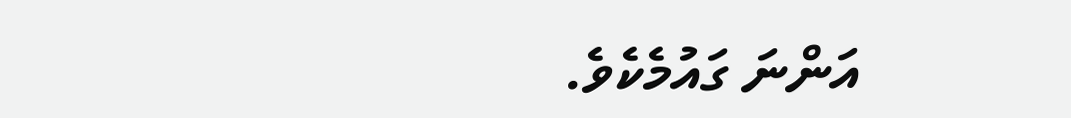އަންނަ ގައުމެކެވެ.